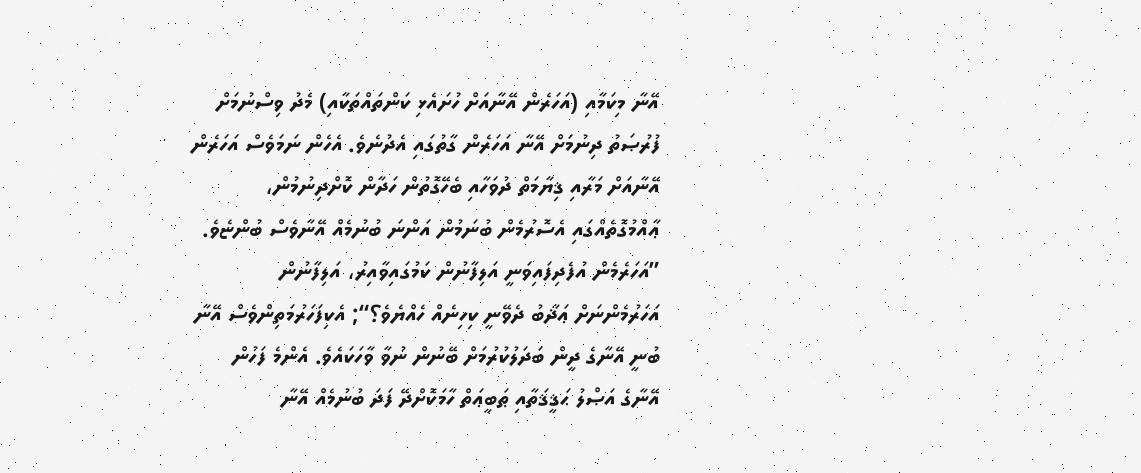އޭނާ މިކަމާއި (އަހަރެން އޭނާއަށް ހުށައެޅި ކަންތައްތަކާއި) މެދު ވިސްނުމަށް ފުރުޞަތު ދިނުމަށް އޭނާ އަހަރެން ގާތުގައި އެދުނެވެ. އެހެން ނަމަވެސް އަހަރެން އޭނާއަށް މަރާއި ޤިޔާމަތް ދުވަހާއި ބެހޭގޮތުން ހަދާން ކޮށްދިނުމުން، ޢާއްމުގޮތެއްގައި އެސޮރުމެން ބުނަމުން އަންނަ ބުނުމެއް އޭނާވެސް ބުންޏެވެ. ”އަހަރެމެން އުފެދިފައިވަނީ އަލިފާނުން ކަމުގައިވާއިރު، އަލިފާނުން އަހަރުމެންނަށް ޢަޛާބު ދެވޭނީ ކިހިނެއް ހެއްޔެވެ؟“; އެކިފަހަރުމަތިންވެސް އޭނާ ބުނީ އޭނާގެ ދީން ބަދަލުކުރުމަށް ބޭނުން ނުވާ ވާހަކައެވެ. އެންމެ ފަހުން އޭނާގެ އަޞްލު ޙަޤީޤަތާއި ޠަބީޢަތް ހާމަކޮށްދޭ ފަދަ ބުނުމެއް އޭނާ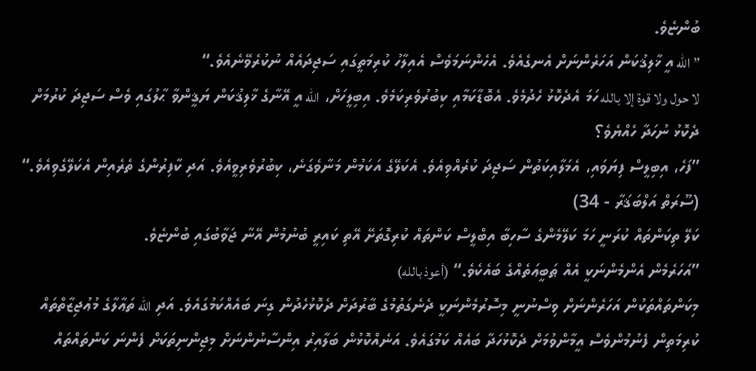ބުންޏެވެ.
”الله އީ ޚާލިޤުކަން އަހަރެންނަށް އެނގެއެވެ. އެހެންނަމަވެސް އެއިލާހު ކުރިމަތީގައި ސަޖިދައެއް ނުކުރެވޭނެއެވެ.“
لا حول ولا قوة إلا بالله ހަމަ އެދެކޮޅު ހެދުމެވެ. އެބޮޑާކަމާއި ކިބުރުވެރިކަމެވެ. އިބިލީހަށް، الله އީ އޭނާގެ ޚާލިޤުކަން ޔަޤީންވާ ޙާލުގައި ވެސް ސަޖިދަ ކުރުމަށް ދެކޮޅު ނުހަދާ ހެއްޔެވެ؟
”ފަހެ، އިބިލީސް ފިޔަވައި، އެމަލާއިކަތުން ސަޖިދަ ކުރެއްވިއެވެ. އެކަލޭގެ އަކަމުން މަނާވެގަނެ، ކިބުރުވެރިވީއެވެ. އަދި ކާފިރުންގެ ތެރެއިން އެކަލޭގެވިއެވެ.“
(ސޫރަތް އަލްބަޤަރާ - 34)
ކަލޭ ތިކަންތައް ކުރަނީ ހަމަ ކަލޭމެންގެ ސާހިބާ އިބްލީސް ކަންތައް ކުރިގޮތަށޭ އޭތި ކައިރީ ބުނުމުން އޭނާ ޖަވާބުގައި ބުންޏެވެ.
”އަހަރެމެން އެންމެންނަކީ އެއް ޠަބީޢަތެއްގެ ބައެކެވެ.“ (أعوذ بالله)
މިކަންތައްތަކުން އަހަރެންނަށް ވިސްނުނީ މިސޮރުމެންނަކީ ދެނެގަތުމުގެ ބާރުދަށް ދެކޮޅުހެދުން ގިނަ ބައެއްކަމުގައެވެ. އަދި الله ތަޢާލާގެ މުޢުޖިޒާތްތައް ކުރިމަތިން ފެނުމުންވެސް އީމާންވުމަށް ދެކޮޅުހަދާ ބައެއް ކަމުގައެވެ. އަނެއްކޮޅުން ބަލާއިރު އިންސާނުންނަށް މިޖިންނިތަކަށް ފެންނަ ކަންތައްތައް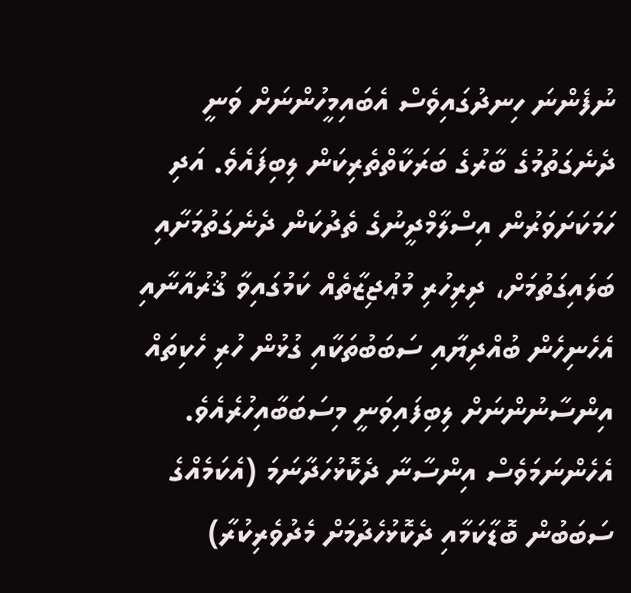ނުފެންނަ ހިނދުގައިވެސް އެބައިމީހުންނަށް ވަނީ ދެނެގަތުމުގެ ބާރުގެ ބަރަކާތްތެރިކަން ލިބިފައެވެ. އަދި ހަމަކަށަވަރުން އިސްލާމްދީނުގެ ތެދުކަން ދެނެގަތުމަށާއި ބަލައިގަތުމަށް، ދިރިހުރި މުޢުޖިޒާތެއް ކަމުގައިވާ ޤުރުއާނާއި އެހެނިހެން ބުއްދިޔާއި ސަބަބުތަކާއި ގުޅުން ހުރި ހެކިތައް އިންސާނުންނަށް ލިބިފައިވަނީ މިސަބަބާއިހުރެއެވެ. އެހެންނަމަވެސް އިންސާނާ ދެކޮޅުހަދާނަމަ (އެކަމެއްގެ ސަބަބުން ބޮޑާކަމާއި ދެކޮޅުހެދުމަށް މެދުވެރިކުރާ)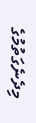މިދެނެގަތުމުގެ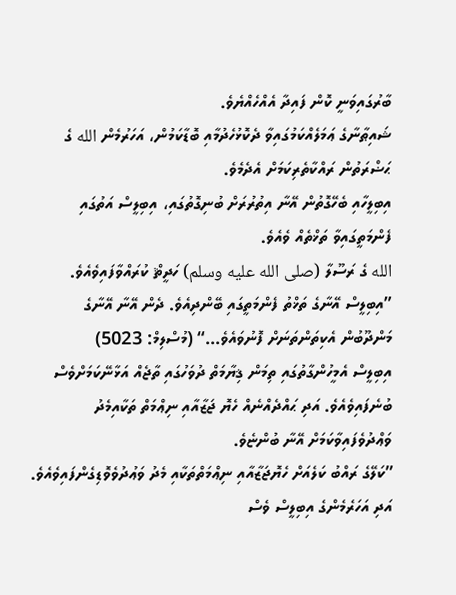ބާރުގައިވަނީ ކޮން ފައިދާ އެއްހެއްޔެވެ.
ޝައިޠާނާގެ ޢަމަލެއްކަމުގައިވާ ދެކޮޅުހެދުމާއި ބޮޑާކަމުން، އަހަރުމެން الله ގެ ޙަޟްރަތުން ރައްކާތެރިކަމަށް އެދެމެވެ.
އިބިލީހާއި ބެހޭގޮތުން އޭނާ އިތުރުރަށް ބުނިގޮތުގައި، އިބިލީސް އަތުގައި ފެންމަތީގައިވާ ތަޚްތެއް ވެއެވެ.
الله ގެ ރަސޫލާ (صلى الله عليه وسلم) ހަދީޘް ކުރައްވާފައިވެއެވެ.
”އިބިލީސް އޭނާގެ ތަޚްތު ފެންމަތީގައި ބޭންދިއެވެ. ދެން އޭނާ އޭނާގެ މަންދޫބުން އެކިތަންތަނަށް ފޮނުވައެވެ...“ (މުސްލިމް: 5023)
އިބިލީސް އެމީހުންގާތުގައި ތިމަން ޤިޔާމަތް ދުވަހުގައި ތާޖެއް އަޅާނޭކަމަށްވެސް ބުނެފައިވެއެވެ. އަދި ޙައްދެއްނެއް ހެޔޮ ޖަޒާއާއި ނިޢްމަތް ތަކާއިމެދު ވަޢްދުވެފައިވާކަމަށް އޭނާ ބުންޏެވެ.
”ކަލޭގެ ރައްބު ކަލެއަށް ހެޔޮޖަޒާއާއި ނިޢްމަތްތަކާއި މެދު ވަޢުދުވެވޮޑިގެންފައިވެއެވެ. އަދި އަހަރެމެންގެ އިބިލީސް ވެސް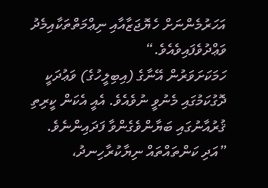އަހަރުމެންނަށް ހެޔޮޖަޒާއާއި ނިޢްމަތްތަކާއިމެދު ވަޢްދުވެފައިވެއެވެ.“
ހަމަކަށަވަރުން އޭނާގެ (އިބިލީހުގެ) ވަޢުދަކީ ދޮގުކަމުގައި މެނުވީ ނުވެއެވެ. އެއީ އެކަން ކީރިތި ޤުރުއާނުގައި ބަޔާންވެގެންވާ ފަދައިންނެވެ.
”އަދި ކަންތައްތައް ނިޔާކުރާހިނދު،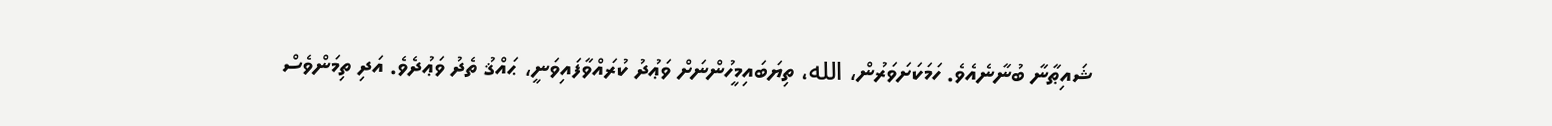ޝައިޠާނާ ބުނާނެއެވެ. ހަމަކަށަވަރުން، الله، ތިޔަބައިމީހުންނަށް ވަޢުދު ކުރައްވާފައިވަނީ، ޙައްޤު ތެދު ވަޢުދެވެ. އަދި ތިމަންވެސް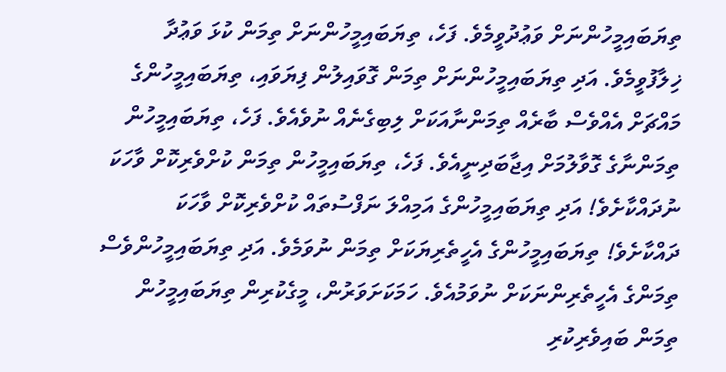ތިޔަބައިމީހުންނަށް ވަޢުދުވީމެވެ. ފަހެ، ތިޔަބައިމީހުންނަށް ތިމަން ކުޅަ ވަޢުދާ ޚިލާފުވީމެވެ. އަދި ތިޔަބައިމީހުންނަށް ތިމަން ގޮވައިލުން ފިޔަވައި، ތިޔަބައިމީހުންގެ މައްޗަށް އެއްވެސް ބާރެއް ތިމަންނާއަކަށް ލިބިގެނެއް ނުވެއެވެ. ފަހެ، ތިޔަބައިމީހުން ތިމަންނާގެ ގޮވާލުމަށް އިޖާބަދިނީއެވެ. ފަހެ، ތިޔަބައިމީހުން ތިމަން ކުށްވެރިކޮށް ވާހަކަ ނުދައްކާށެވެ! އަދި ތިޔަބައިމީހުންގެ އަމިއްލަ ނަފްސުތައް ކުށްވެރިކޮށް ވާހަކަ ދައްކާށެވެ! ތިޔަބައިމީހުންގެ އެހީތެރިޔަކަށް ތިމަން ނުވަމެވެ. އަދި ތިޔަބައިމީހުންވެސް ތިމަންގެ އެހީތެރިންނަކަށް ނުވަމުއެވެ. ހަމަކަށަވަރުން، މީގެކުރިން ތިޔަބައިމީހުން ތިމަން ބައިވެރިކުރި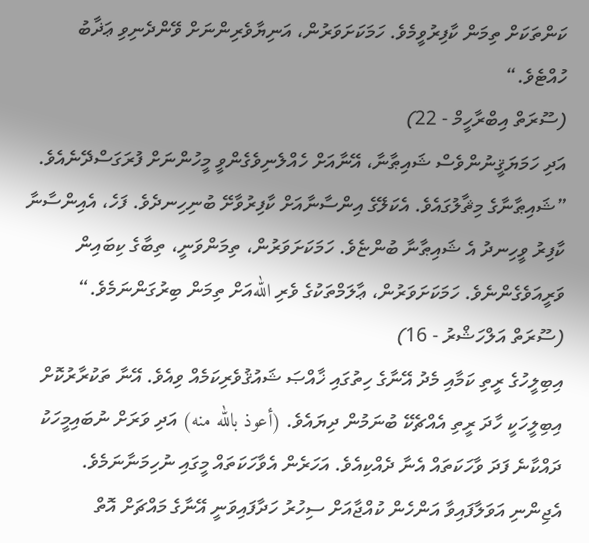ކަންތަކަށް ތިމަން ކާފިރުވީމެވެ. ހަމަކަށަވަރުން، އަނިޔާވެރިންނަށް ވޭންދެނިވި ޢަޛާބު ހުއްޓެވެ.“
(ސޫރަތް އިބްރާހީމް - 22)
އަދި ހަމަޔަޤީނުންވެސް ޝައިޠާނާ، އޭނާއަށް ހެއްލެނިވެގެންވީ މީހުންނަށް ފުރަގަސްދޭނެއެވެ.
”ޝައިޠާނާގެ މިޘާލުގައެވެ. އެކަލޭގެ އިންސާނާއަށް ކާފިރުވާށޭ ބުނިހިނދެވެ. ފަހެ، އެއިންސާނާ ކާފިރު ވީހިނދު އެ ޝައިޠާނާ ބުންޏެވެ. ހަމަކަށަވަރުން، ތިމަންވަނީ، ތިބާގެ ކިބައިން ވަރީއަވެގެންނެވެ. ހަމަކަށަވަރުން، ޢާލަމްތަކުގެ ވެރި اللهއަށް ތިމަން ބިރުގަންނަމެވެ.“
(ސޫރަތް އަލްހަޝްރު - 16)
އިބިލީހުގެ ރީތި ކަމާއި މެދު އޭނާގެ ހިތުގައި ޚާއްޞަ ޝައުޤުވެރިކަމެއް ވިއެވެ. އޭނާ ތަކުރާރުކޮށް އިބިލީހަކީ ހާދަ ރީތި އެއްޗެކޭ ބުނަމުން ދިޔައެވެ. (أعوذ بالله منه) އަދި ވަރަށް ނުބައިމީހަކު ދައްކާނެ ފަދަ ވާހަކަތައް އެނާ ދެއްކިއެވެ. އަހަރެން އެވާހަކަތައް މީގައި ނުހިމަނާނަމެވެ.
އެޖިންނި އަވަލާފައިވާ އަންހެން ކުއްޖާއަށް ސިހުރު ހަދާފައިވަނީ އޭނާގެ މައްޗަށް އޮތް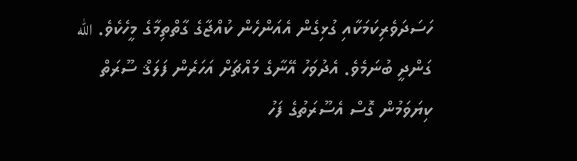ހަސަދަވެރިކަމަކާއި ގުޅިގެން އެއަންހެން ކުއްޖާގެ ގާތްތިމާގެ މީހެކެވެ. الله ގަންދީ ބުނަމެވެ. އެދުވަހު އޭނާގެ މައްޗަށް އަހަރެން ފަލަޤް ސޫރަތް ކިޔަވަމުން ގޮސް އެސޫރަތުގެ ފަހު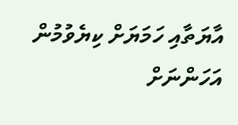އާޔަތާއި ހަމަޔަށް ކިޔެވުމުން އަހަންނަށް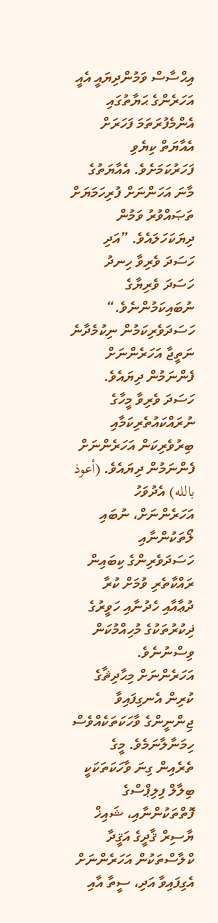އިޙްސާސް ވަމުންދިޔައީ އެއީ އަހަރެންގެ ޙަޔާތުގައި އެންމެފުރަތަމަ ފަހަރަށް އެއާޔަތް ކިޔެވި ފަހަރުކަމަށެވެ. އެއާޔަތުގެ މާނަ އަހަންނަށް ފުރިހަމަޔަށް ތަޞައްވުރު ވަމުން ދިޔަކަހަލައެވެ. ”އަދި ހަސަދަ ވެރިވާ ހިނދު ހަސަދަ ވެރިޔާގެ ނުބައިކަމުންނެވެ.“
ހަސަދަވެރިކަމުން ނިކުމެދާނެ ނަތީޖާ އަހަރެންނަށް ފެންނަމުން ދިޔައެވެ. ހަސަދަ ވެރިވާ މީހާގެ ނުރައްކައުތެރިކަމާއި ބިރުވެރިކަން އަހަރެންނަށް ފެންނަމުން ދިޔައެވެ. (أعوذ بالله) އެދުވަހު އަހަރެންނަށް، ނުބައި ލޯތަކުންނާއި ހަސަދަވެރިންގެ ކިބައިން ރައްކާތެރި ވުމަށް ކުރާ ދުޢާއާއި ހެދުނާއި ހަވީރުގެ ޛިކުރުތަކުގެ މުހިއްމުކަން ވިސްނުނެވެ.
އަހަރެންނަށް މިޙާދިޘާގެ ކުރިން އެނގިފައިވާ ޖިންނީންގެ ވާހަކަތަކެއްވެސް ހިމަނާލާނަމެވެ. މީގެ ތެރެއިން ގިނަ ވާހަކަތަކަކީ ބިލާލް ފިލިޕްސްގެ ފޮތްތަކުންނާއި، ޝައިޚް ޔާސިރް ޤާދީގެ އަޤީދާ ކްލާސްތަކުން އަހަރެންނަށް އެގިފައިވާ އަދި، ސީތާ އާއި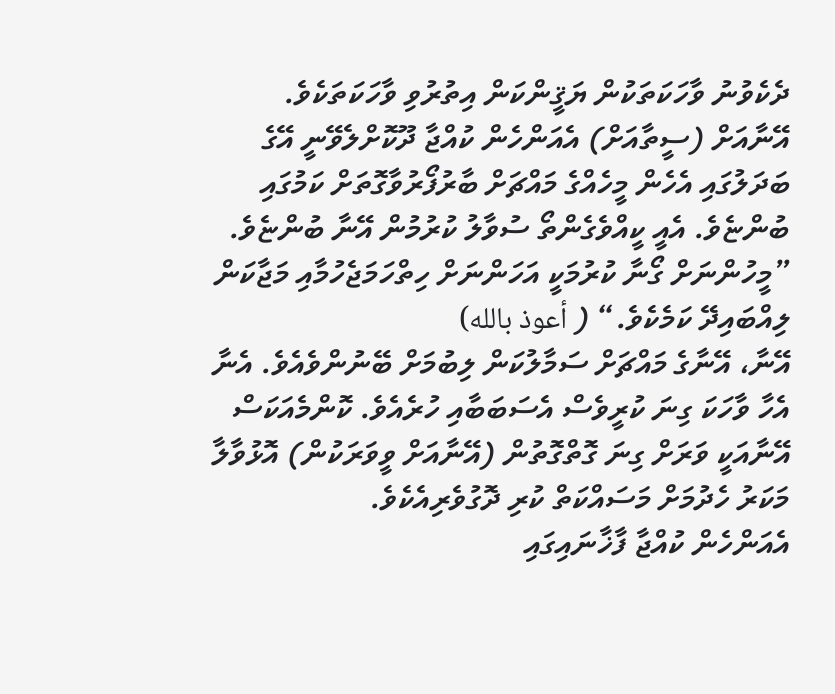ދެކެވުނު ވާހަކަތަކުން ޔަޤީންކަން އިތުރުވި ވާހަކަތަކެވެ.
އޭނާއަށް (ސީތާއަށް) އެއަންހެން ކުއްޖާ ދޫކޮށްލެވޭނީ އޭގެ ބަދަލުގައި އެހެން މީހެއްގެ މައްޗަށް ބާރުފޯރުވާގޮތަށް ކަމުގައި ބުންޏެވެ. އެއީ ކީއްވެގެންތޯ ސުވާލު ކުރުމުން އޭނާ ބުންޏެވެ.
”މީހުންނަށް ގޯނާ ކުރުމަކީ އަހަންނަށް ހިތްހަމަޖެހުމާއި މަޖާކަން ލިއްބައިދޭ ކަމެކެވެ.“ ( أعوذ بالله)
އޭނާ، އޭނާގެ މައްޗަށް ސަމާލުކަން ލިބުމަށް ބޭނުންވެއެވެ. އެނާ އެހާ ވާހަކަ ގިނަ ކުރީވެސް އެސަބަބާއި ހުރެއެވެ. ކޮންމެއަކަސް އޭނާއަކީ ވަރަށް ގިނަ ގޮތްގޮތުން (އޭނާއަށް ވީވަރަކުން) އޮޅުވާލާ މަކަރު ހެދުމަށް މަސައްކަތް ކުރި ދޮގުވެރިއެކެވެ.
އެއަންހެން ކުއްޖާ ފާޚާނައިގައި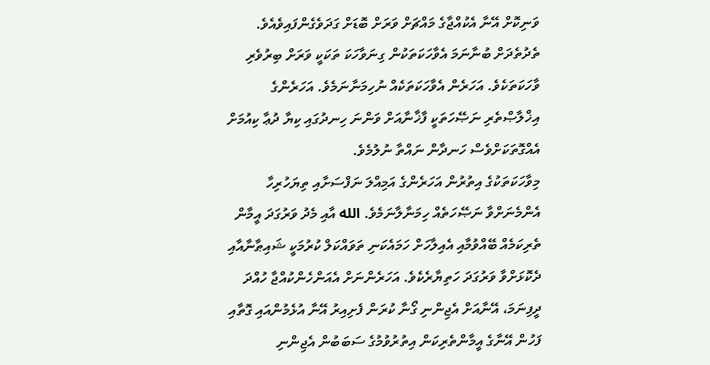ވަނިކޮށް އޭނާ އެކުއްޖާގެ މައްޗަށް ވަރަށް ބޮޑަށް ގަދަވެގެންފައިވެއެވެ. ތެދުތެދަށް ބުނާނަމަ އެވާހަކަތަކުން ގިނަވާހަކަ ތަކަކީ ވަރަށް ބިރުވެރި ވާހަކަތަކެވެ. އަހަރެން އެވާހަކަތަކެއް ނުހިމަނާނަމެވެ. އަހަރެންގެ އިޚްލާޞްތެރި ނަޞޭހަތަކީ ފާޚާނާއަށް ވަންނަ ހިނދުގައި ކިޔާ ދުޢާ ކިއުމަށް އެއްގޮތަކަށްވެސް ހަނދާން ނައްތާ ނުލުމެވެ.
މިވާހަކަތަކުގެ އިތުރުން އަހަރެންގެ އަމިއްލަ ނަފްސަށާއި ތިޔަހުރިހާ އެންމެނަށްވާ ނަޞޭހަތެއް ހިމަނާލާނަމެވެ. الله އާއި މެދު ވަރުގަދަ އީމާން ތެރިކަމެއް ބޭއްވުމާއި އެއިލާހަށް ހަމައެކަނި ތަވައްކަލް ކުރުމަކީ ޝައިޠާނާއާއި ދެކޮޅަށްވާ ވަރުގަދަ ހަތިޔާރެކެވެ. އަހަރެންނަށް އެއަންހެންކުއްޖާ ހުއްދަ ދީފިނަމަ، އޭނާއަށް އެޖިންނި ގޯނާ ކުރަން ފެށިއިރު އޭނާ އުޅެމުންއައި ގޮތާއި ފަހުން އޭނާގެ އީމާންތެރިކަން އިތުރުވުމުގެ ސަބަބުން އެޖިންނި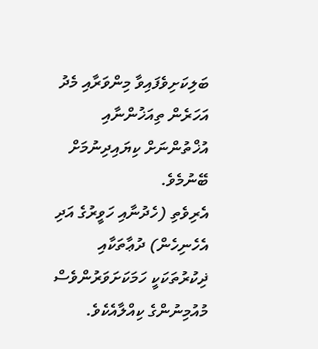ބަލިކަށިވެފައިވާ މިންވަރާއި މެދު އަހަރެން ތިއަޚުންނާއި އުޚްތުންނަށް ކިޔައިދިނުމަށް ބޭނުމެވެ.
އެރިވެތި (ހެދުނާއި ހަވީރުގެ އަދި އެހެނިހެން) ދުޢާތަކާއި ޛިކުރުތަކަކީ ހަމަކަށަވަރުންވެސް މުއުމިނުންގެ ކިއްލާއެކެވެ.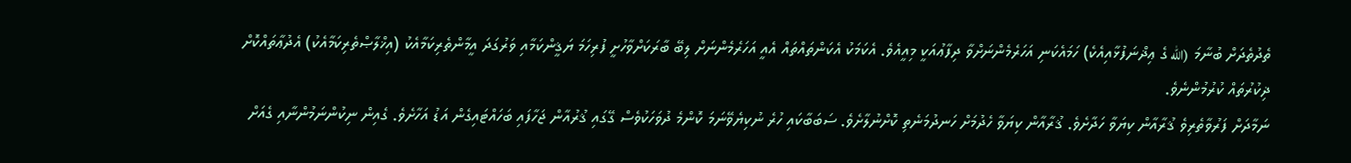ތެދުތެދަށް ބުނާމަ (الله ގެ ޢިޛްނަފުޅާއިއެކެ) ހަމައެކަނި އަހަރެމެންނަށްވާ ދިފާޢުއަކީ މިއީއެވެ. އެކަމަކު އެކަންތައްތައް އެއީ އަހަރެމެންނަށް ލިބޭ ބާރަކަށްވާހުށީ ފުރިހަމަ ޔަޤީންކަމާއި ވަރުގަދަ އީމާންތެރިކަމާއެކު (އިޚްލާޞްތެރިކަމާއެކު) އެދުޢާތައްކޮށް ޛިކުރުތައް ކުރުމުންނެވެ.
ނަމާދަށް ފަރުވާތެރިވެ ޤުރާއާން ކިޔަވާ ހަދާށެވެ. ޤުރާއާން ކިޔަވާ ހެދުމަށް ހަނދުމަނެތި ކޮށްނުލާށެވެ. ސަބަބާކައި ހުރެ ނުކިޔެވޭނަމަ ކޮންމެ ދުވަހަކުވެސް ގޭގައި ޤުރުއާން ޖަހާފައި ބަހައްޓައިގެން އަޑު އަހާށެވެ. ގެއިން ނިކުންނަމުންނާއި ގެއަށް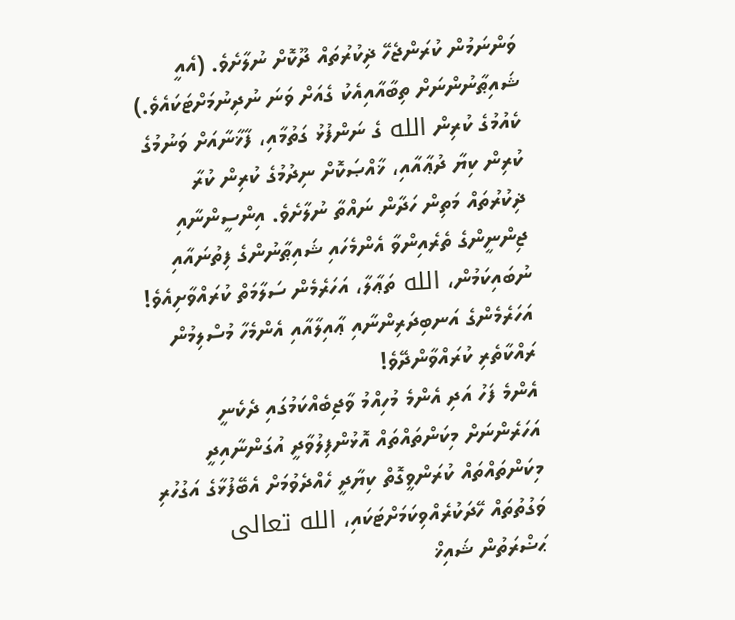ވަންނަމުން ކުރަންޖެހޭ ޛިކުރުތައް ދޫކޮށް ނުލާށެވެ. (އެއީ ޝައިޠާނުންނަށް ތިބާއާއިއެކު ގެއަށް ވަނަ ނުދިނުމަށްޓަކައެވެ.) ކެއުމުގެ ކުރިން الله ގެ ނަންފުޅު ގަތުމާއި، ފާޚާނާއަށް ވަނުމުގެ ކުރިން ކިޔާ ދުޢާއާއި، ޚާއްޞަކޮށް ނިދުމުގެ ކުރިން ކުރާ ޛިކުރުތައް މަތިން ހަދާން ނައްތާ ނުލާށެވެ. އިންސީންނާއި ޖިންނީންގެ ތެރެއިންވާ އެންމެހައި ޝައިޠާނުންގެ ފިތުނައާއި ނުބައިކަމުން، الله ތަޢާލާ، އަހަރެމެން ސަލާމަތް ކުރައްވާށިއެވެ! އަހަރެމެންގެ އަނބިދަރިންނާއި ޢާއިލާއާއި އެންމެހާ މުސްލިމުން ރައްކާތެރި ކުރައްވާންދޭވެ!
އެންމެ ފަހު އަދި އެންމެ މުހިއްމު ވާޖިބެއްކަމުގައި ދެކެނީ އަހަރެންނަށް މިކަންތައްތައް އޮޅުންފިލުވާދީ އުގަންނާއިދީ މިކަންތައްތައް ކުރަންވީގޮތް ކިޔާދީ ހެއްދެވުމަށް އެބޭފުޅާގެ އަގުހުރި ވަގުތުތައް ހޭދަކުރެއްވިކަމަށްޓަކައި، الله تعالى ޙަޟްރަތުން ޝައިޚް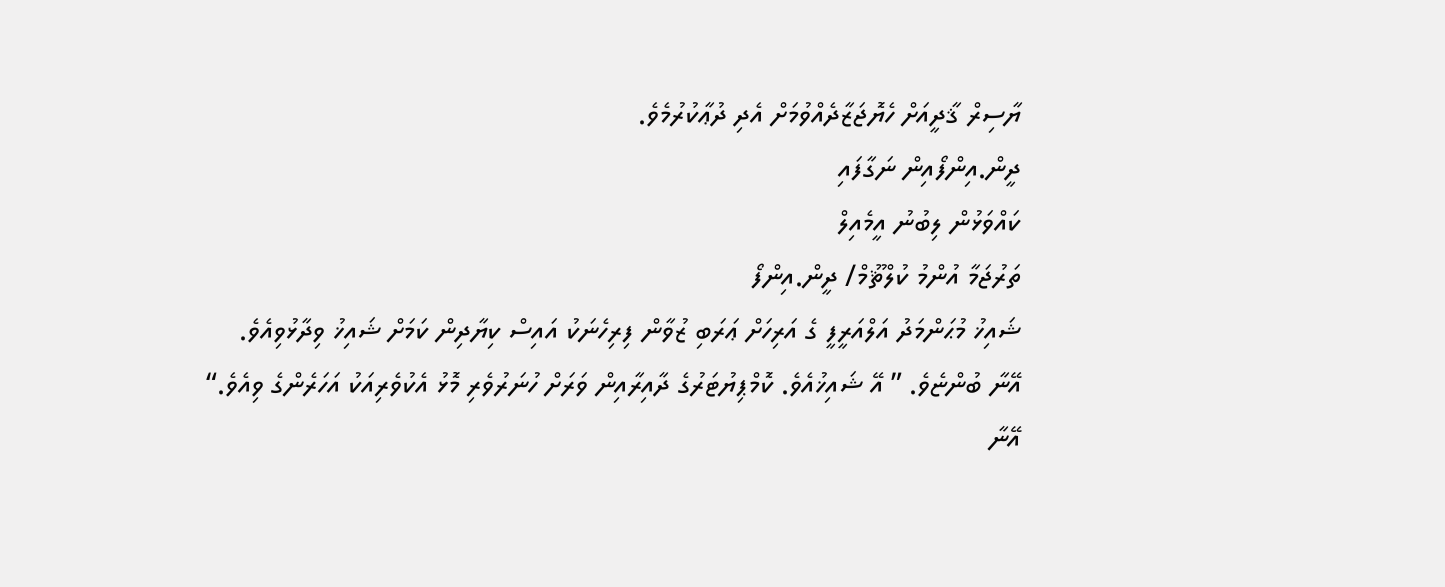ޔާސިރް ޤާދީއަށް ހެޔޮޖަޒާދެއްވުމަށް އެދި ދުޢާކުރުމެވެ.
ދީން.އިންފޯއިން ނަގާފައި
ކައްވަޅުން ލިބުނު އީމެއިލް
ތަރުޖަމާ އުންމު ކުލްޘޫމް/ ދީން.އިންފޯ
ޝައިޚު މުޙަންމަދު އަލްއަރީފީ ގެ އަރިހަށް ޢަރަބި ޒުވާން ފިރިހެނަކު އައިސް ކިޔާދިން ކަމަށް ޝައިޚު ވިދާޅުވިއެވެ.
އޭނާ ބުންޏެވެ. ” އޭ ޝައިޚުއެވެ. ކޮމްޕިޔުޓަރުގެ ދާއިރާއިން ވަރަށް ހުނަރުވެރި މޮޅު އެކުވެރިއަކު އަހަރެންގެ ވިއެވެ.“
އޭނާ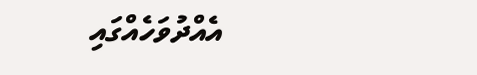އެއްދުވަހެއްގައި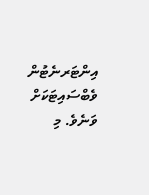އިންޓަރނެޓުން ވެބްސައިޓަކަށް ވަނެވެ. މި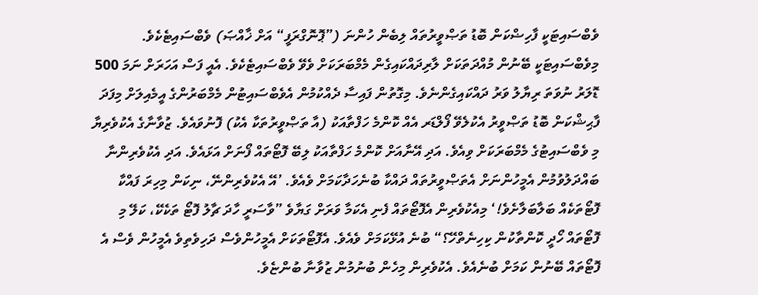ވެބްސައިޓަކީ ފާހިޟްކަން ބޮޑު ތަޞްވީރުތައް ލިބެން ހުންނަ (”ޕޮނޮގްރަފީ“ އަށް ޚާއްޞަ) ވެބްސައިޓެކެވެ.
މިވެބްސައިޓަކީ ބޭނުން މުއްދަތަކަށް ލާރިދައްކައިގެން މެމްބަރަކަށް ވެވޭ ވެބްސައިޓެކެވެ. އެއީ ފަސް އަހަރަށް ނަމަ 500 ޑޮލަރު ނުވަތަ ރިޔާލު ވަރު ދައްކައިގެންނެވެ. މިގޮތުން ފައިސާ ދެއްކުމުން އެވެބްސައިޓުން މެމްބަރުންގެ އީމެއިލަށް މިފަދަ ފާޙިޝްކަން ބޮޑު ތަޞްވީރު އެކުލެވޭ ފޯލްޑަރ އެއް ކޮންމެ ހަފްތާއަކު (އާ ތަޞްވީރުތަކާ އެކު) ފޮނުވައެވެ. ޒުވާނާގެ އެކުވެރިޔާ މި ވެބްސައިޓުގެ މެމްބަރަކަށް ވިއެވެ. އަދި އޭނާއަށް ކޮންމެ ހަފްތާއަކު ލިބޭ ފޮޓޯތައް ފޯނަށް އަޅައެވެ. އަދި އެކުވެރިންނާ ބައްދަލުވުމުން އެމީހުންނަށް އެތަޞްވީރުތައް ދައްކާ ބުނެހަދާކަމަށް ވެއެވެ. ’އޭ އެކުވެރިންނޭ، ނިކަން މިހިރަ ފައްކާ ފޮޓޯތަކެއް ބަލާބަލާށެވެ!‘ މިއެކުވެރިން އެފޮޓޯތައް ފެނި އެކަމާ ވަރަށް ގަޔާވެ ”ވާސަރީ ހާދަ ޗާލު ފޮޓޯ ތަކެކޭ، ކަލޭ މި ފޮޓޯތައް ހޯދީ ކޮންތާކުން ކިހިނެތްހޭ؟“ ބުނެ އުޅޭކަމަށް ވެއެވެ. އެފޮޓޯތަކަށް އެމީހުންވެސް ދަހިވެތިވެ އެމީހުން ވެސް އެ ފޮޓޯތައް ބޭނުން ކަމަށް ބުނެއެވެ. އެކުވެރިން މިހެން ބުނުމުން ޒުވާނާ ބުންޏެވެ.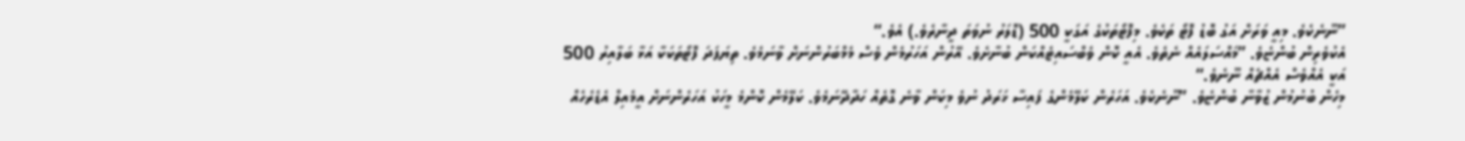”ނޫނެކެވެ. މިއީ ވަރަށް އަގު ބޮޑު ފޮޓޯ ތަކެވެ. މިފޮޓޯތަކުގެ އަގަކީ 500 (ޑޮލަރު ނުވަތަ ދީނާރެވެ.) އެވެ.“
އެކުވެރިން ބުންޏެވެ. ”މައްސަލައެއް ނެތެވެ. އެއީ ކޮން ވެބްސައިޓެއްކަން ބުނާށެވެ. އޭރުން އަހަރުމެން ވެސް މެމްބަރުންނަށް ވާނަމެވެ. ތިޔަފަދަ ފޮޓޯތަކަކާ އަޅާ ބަލާއިރު 500 އަކީ އެއްވެސް އެއްޗެއް ނޫނެވެ.“
މިހެން ބުނުމުން ޒުވާނާ ބުންޏެވެ. ”ނޫނެކެވެ. އަހަރެން ކަލޭމެންގެ ފައިސާ ޚަރަދު ނުވެ މިކަން ވާނެ ގޮތެއް ހަދާދޭނަމެވެ. ކަލޭމެން ކޮންމެ މީހަކު އަހަރެންނަށް އީމެއިލް އެޑެރެހެއް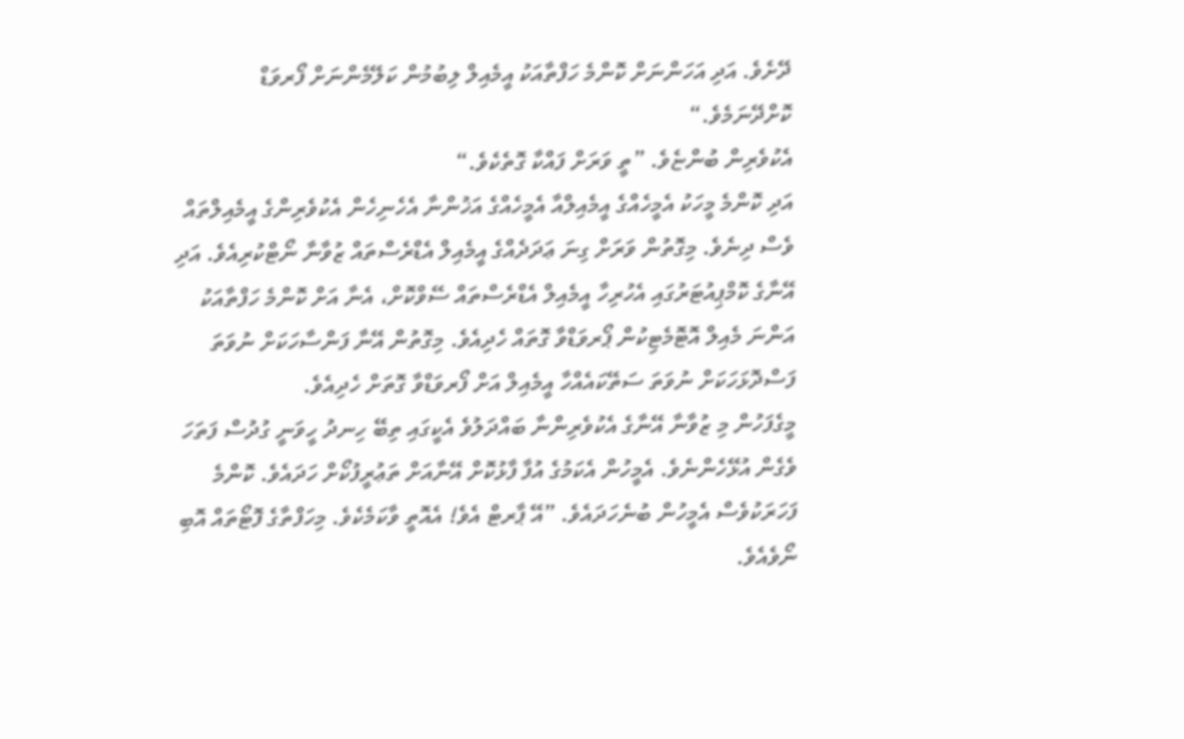ދޭށެވެ. އަދި އަހަންނަށް ކޮންމެ ހަފްތާއަކު އީމެއިލް ލިބުމުން ކަލޭމެންނަށް ފޯރވަޑް ކޮށްދޭނަމެވެ.“
އެކުވެރިން ބުންޏެވެ. ”ތީ ވަރަށް ފައްކާ ގޮތެކެވެ.“
އަދި ކޮންމެ މީހަކު އެމީހެއްގެ އީމެއިލްއާ އެމީހެއްގެ އަޚުންނާ އެހެނިހެން އެކުވެރިންގެ އީމެއިލްތައް ވެސް ދިނެވެ. މިގޮތުން ވަރަށް ގިނަ ޢަދަދެއްގެ އީމެއިލް އެޑްރެސްތައް ޒުވާނާ ނޯޓްކުރިއެވެ. އަދި އޭނާގެ ކޮމްޕިއުޓަރުގައި އެހުރިހާ އީމެއިލް އެޑްރެސްތައް ސޭވްކޮށް، އެނާ އަށް ކޮންމެ ހަފްތާއަކު އަންނަ މެއިލް އޮޓޮމެޓިކުން ޕޯރވަޑްވާ ގޮތައް ހެދިއެވެ. މިގޮތުން އޭނާ ފަންސާހަކަށް ނުވަތަ ފަސްދޮޅަހަކަށް ނުވަތަ ސަތޭކައެއްހާ އީމެއިލް އަށް ފޯރވަޑްވާ ގޮތަށް ހެދިއެވެ.
މީގެފަހުން މި ޒުވާނާ އޭނާގެ އެކުވެރިންނާ ބައްދަލުވެ އެކީގައި ތިބޭ ހިނދު ހީވަނީ ގުދުސް ފަތަހަ ވެގެން އުޅޭހެންނެވެ. އެމީހުން އެކަމުގެ އުފާ ފާޅުކޮށް އޭނާއަށް ތަޢުރީފުކޯށް ހަދައެވެ. ކޮންމެ ފަހަރަކުވެސް އެމީހުން ބުނެހަދައެވެ. ”އޭ ޕާރޓް އެވެ! އެއޮތީ ވާކަމެކެވެ. މިހަފްތާގެ ފޮޓޯތައް އޮބި ނޯވެއެވެ.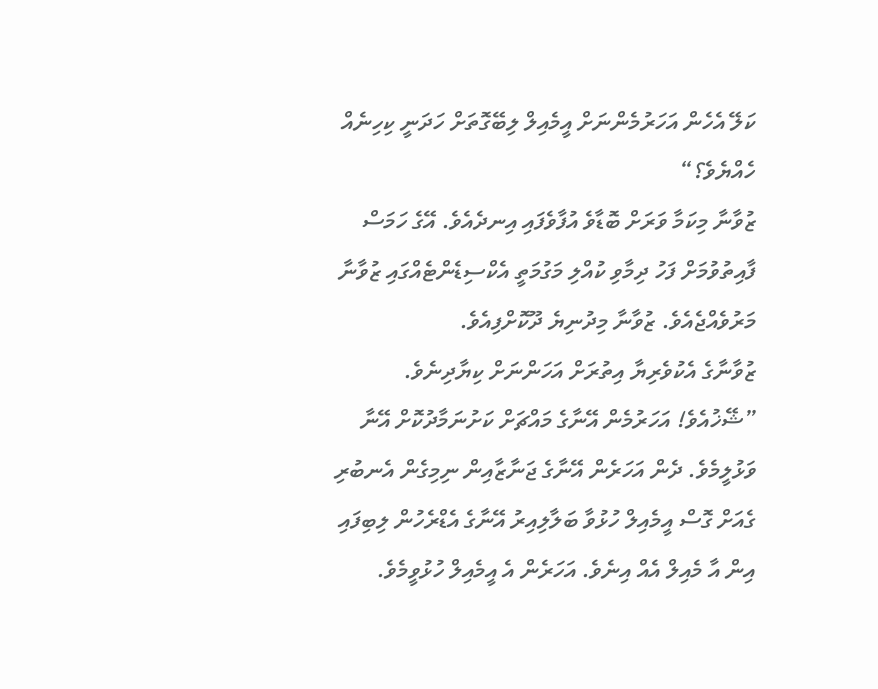ކަލޭ އެހެން އަހަރުމެންނަށް އީމެއިލް ލިބޭގޮތަށް ހަދަނީ ކިހިނެއް ހެއްޔެވެ؟“
ޒުވާނާ މިކަމާ ވަރަށް ބޮޑާވެ އުފާވެފައި އިނދެއެވެ. އޭގެ ހަމަސް ފާއިތުވުމަށް ފަހު ދިމާވި ކުއްލި މަގުމަތީ އެކްސިޑެންޓެއްގައި ޒުވާނާ މަރުވެއްޖެއެވެ. ޒުވާނާ މިދުނިޔެ ދޫކޮށްފިއެވެ.
ޒުވާނާގެ އެކުވެރިޔާ އިތުރަށް އަހަންނަށް ކިޔާދިނެވެ.
”ޝޭޚުއެވެ! އަހަރުމެން އޭނާގެ މައްޗަށް ކަށުނަމާދުކޮށް އޭނާ ވަޅުލީމެވެ. ދެން އަހަރެން އޭނާގެ ޖަނާޒާއިން ނިމިގެން އެނބުރި ގެއަށް ގޮސް އީމެއިލް ހުޅުވާ ބަލާލިއިރު އޭނާގެ އެޑްރެހުން ލިބިފައި އިން އާ މެއިލް އެއް އިނެވެ. އަހަރެން އެ އީމެއިލް ހުޅުވީމެވެ.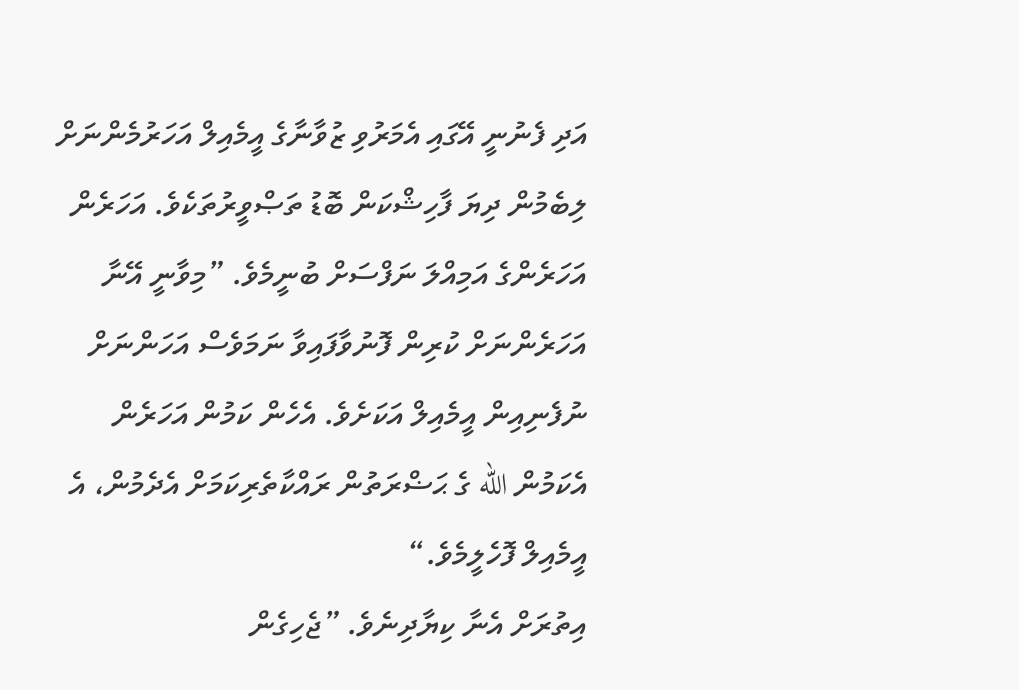އަދި ފެނުނީ އޭގައި އެމަރުވި ޒުވާނާގެ އީމެއިލް އަހަރުމެންނަށް ލިބެމުން ދިޔަ ފާހިޝްކަން ބޮޑު ތަޞްވީރުތަކެވެ. އަހަރެން އަހަރެންގެ އަމިއްލަ ނަފްސަށް ބުނީމެވެ. ”މިވާނީ އޭނާ އަހަރެންނަށް ކުރިން ފޮނުވާފައިވާ ނަމަވެސް އަހަންނަށް ނުފެނިއިން އީމެއިލް އަކަށެވެ. އެހެން ކަމުން އަހަރެން އެކަމުން الله ގެ ޙަޟްރަތުން ރައްކާތެރިކަމަށް އެދެމުން، އެ އީމެއިލް ފޮހެލީމެވެ.“
އިތުރަށް އެނާ ކިޔާދިނެވެ. ”ޖެހިގެން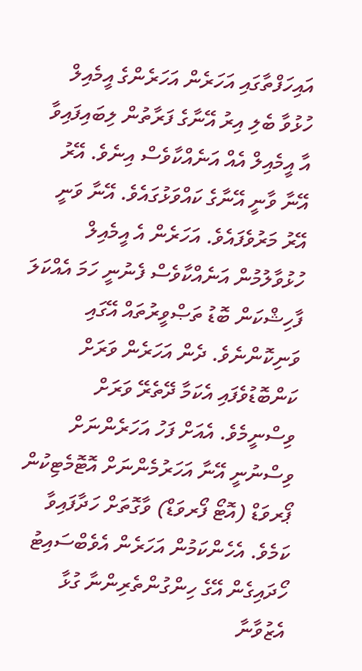އައިހަފްތާގައި އަހަރެން އަހަރެންގެ އީމެއިލް ހުޅުވާ ބެލި އިރު އޭނާގެ ފަރާތުން ލިބައިފައިވާ އާ އީމެއިލް އެއް އަނެއްކާވެސް އިނެވެ. އޭރު އޭނާ ވާނީ އޭނާގެ ކައްވަޅުގައެވެ. އޭނާ ވަނީ އޭރު މަރުވެފައެވެ. އަހަރެން އެ އީމެއިލް ހުޅުވާލުމުން އަނެއްކާވެސް ފެނުނީ ހަމަ އެއްކަލަ ފާހިޝްކަން ބޮޑު ތަޞްވީރުތައް އޭގައި ވަނިކޮންނެވެ. ދެން އަހަރެން ވަރަށް ކަންބޮޑުވެފައި އެކަމާ ދޭތެރޭ ވަރަށް ވިސްނީމެވެ. އެއަށް ފަހު އަހަރެންނަށް ވިސްނުނީ އޭނާ އަހަރުމެންނަށް އޮޓޮމެޓިކުން ޕޯރވަޑް (އޮޓޯ ފޯރވަޑް) ވާގޮތަށް ހަދާފައިވާ ކަމެވެ. އެހެންކަމުން އަހަރެން އެވެބްސައިޓު ހޯދައިގެން އޭގެ ހިންގުންތެރިންނާ ގުޅާ އެޒުވާނާ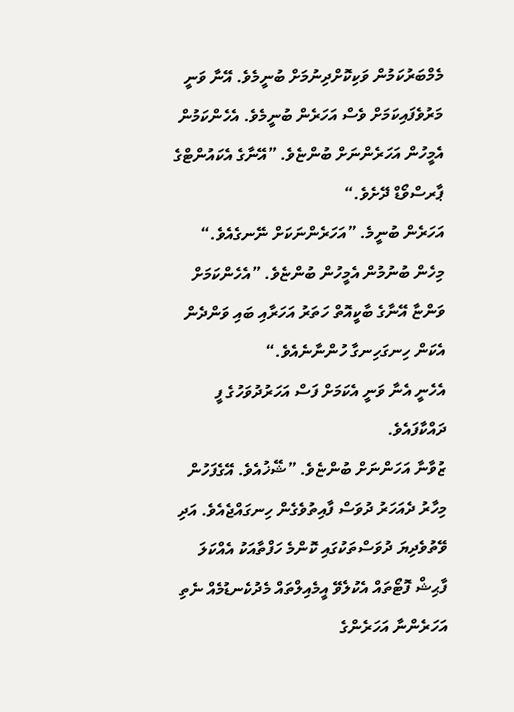މެމްބަރުކަމުން ވަކިކޮށްދިނުމަށް ބުނީމެވެ. އޭނާ ވަނީ މަރުވެފައިކަމަށް ވެސް އަހަރެން ބުނީމެވެ. އެހެންކަމުން އެމީހުން އަހަރެންނަށް ބުންޏެވެ. ”އޭނާގެ އެކައުންޓްގެ ޕާރސްވޯޑް ދޭށެވެ.“
އަހަރެން ބުނީމެ. ”އަހަރެންނަކަށް ނޭނގެއެވެ.“
މިހެން ބުނުމުން އެމީހުން ބުންޏެވެ. ”އެހެންކަމަށް ވަންޏާ އޭނާގެ ބާކީއޮތް ހަތަރު އަހަރާއި ބައި ވަންދެން އެކަން ހިނގަހިނގާ ހުންނާނެއެވެ.“
އެހެނީ އެނާ ވަނީ އެކަމަށް ފަސް އަހަރުދުވަހުގެ ފީ ދައްކާފައެވެ.
ޒުވާނާ އަހަންނަށް ބުންޏެވެ. ”ޝޭޚުއެވެ. އޭގެފަހުން މިހާރު ދެއަހަރު ދުވަސް ފާއިތުވެގެން ހިނގައްޖެއެވެ. އަދި ވޭތުވެދިޔަ ދުވަސްތަކުގައި ކޮންމެ ހަފްތާއަކު އެއްކަލަ ފާޙިޝް ފޮޓޯތައް އެކުލެވޭ އީމެއިލްތައް މެދުކެނޑުމެއް ނެތި އަހަރެންނާ އަހަރެންގެ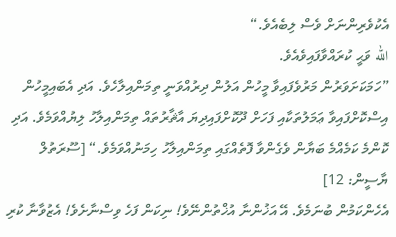އެކުވެރިންނަށް ވެސް ލިބެއެވެ.“
الله ވަޙީ ކުރައްވާފައިވެއެވެ.
”ހަމަކަށަވަރުން މަރުވެފައިވާ މީހުން އަލުން ދިރުއްވަނީ ތިމަންއިލާހެވެ. އަދި އެބައިމީހުން އިސްކޮށްފައިވާ ޢަމަލުތަކާއި ފަހަށް ދޫކޮށްފައިދިޔަ އާޘާރުތައް ތިމަންއިލާހު ލިޔުއްވަމެވެ. އަދި ކޮންމެ ކަމެއްމެ ބަޔާން ވެގެންވާ ފޮތެއްގައި ތިމަންއިލާހު ހިމަނުއްވަމެވެ.“ [ސޫރަތުލް ޔާސީން: 12]
އެހެންކަމުން ބުނަމެވެ. އޭ އަޚުންނާ އުޚްތުންނޭވެ! ނިކަން ފަހެ ވިސްނާށެވެ! އެޒުވާނާ ކުރި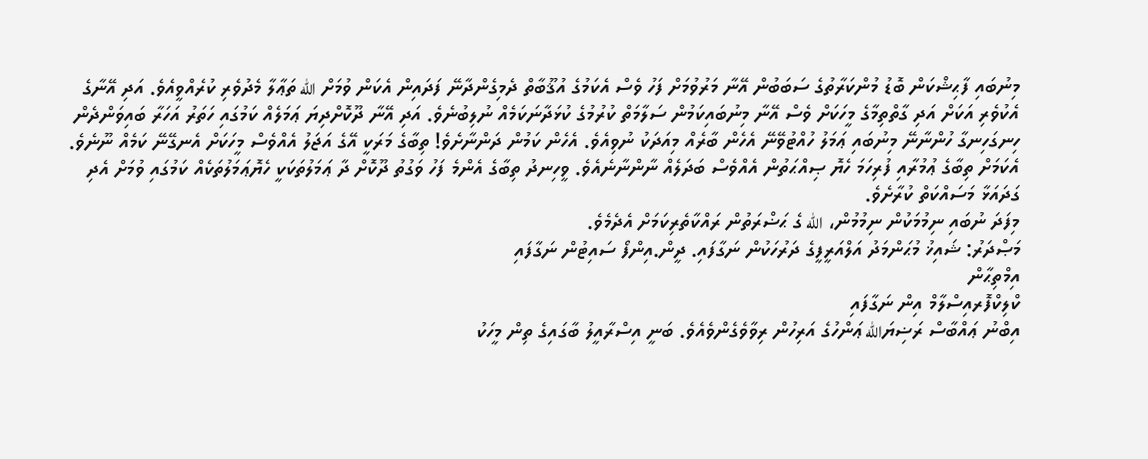މިނުބައި ފާޙިޝްކަން ބޮޑު މުންކަރާތުގެ ސަބަބުން އޭނާ މަރުވުމަށް ފަހު ވެސް އެކަމުގެ އުޤޫބާތް ދެމިގެންދާނޭ ފަދައިން އެކަން ވުމަށް الله ތަޢާލާ މެދުވެރި ކުރެއްވީއެވެ. އަދި އޭނާގެ އެކުވެރި އަކަށް އަދި ގާތްތިމާގެ މީހަކަށް ވެސް އޭނާ މިނުބައިކަމުން ސަލާމަތް ކުރުމުގެ ކުޅަދާނަކަމެއް ނުލިބުނެވެ. އަދި އޭނާ ދޫކޮށްދިޔަ ޢަމަލެއް ކަމުގައި ހަތަރު އަހަރާ ބައިވަންދެން ހިނގަހިނގާ ހުންނާނޭ މިނުބައި ޢަމަލު ހުއްޓުވޭނޭ އެހެން ބާރެއް މިއަދަކު ނުވިއެވެ. އެހެން ކަމުން ދަންނާށެވެ! ތިބާގެ މަރަކީ އޭގެ އަޖަލު އެއްވެސް މީހަކަށް އެނގޭނޭ ކަމެއް ނޫނެވެ. އެކަމަށް ތިބާގެ ޢުމުރާއި ފުރިހަމަ ހެޔޮ ޞިއްޙަތުން އެއްވެސް ބަދަލެއް ނާންނާނެއެވެ. ވީހިނދު ތިބާގެ އެންމެ ފަހު ވަގުތު ދޫކޮށް ދާ ޢަމަލުތަކަކީ ހެޔޮޢަމަލުތަކެއް ކަމުގައި ވުމަށް އެދި ގަދައަޅާ މަސައްކަތް ކުރާށެވެ.
މިފަދަ ނުބައި ނިމުމަކުން ނިމުމުން، الله ގެ ޙަޟްރަތުން ރައްކާތެރިކަމަށް އެދެމެވެ.
މަޞްދަރު: ޝައިޚު މުޙަންމަދު އަލްއަރީފީގެ ދަރުހަކުން ނަގާފައި. ދީން.އިންފޯ ސައިޓުން ނަގާފައި
އިމްތިޙާން
ކްލިކްފޮރއިސްލާމް އިން ނަގާފައި
އިބްނު ޢައްބާސް ރަޟިޔަالله ޢަންހުގެ އަރިހުން ރިވާވެގެންވެއެވެ. ބަނީ އިސްރާއީލު ބާގައިގެ ތިން މީހަކު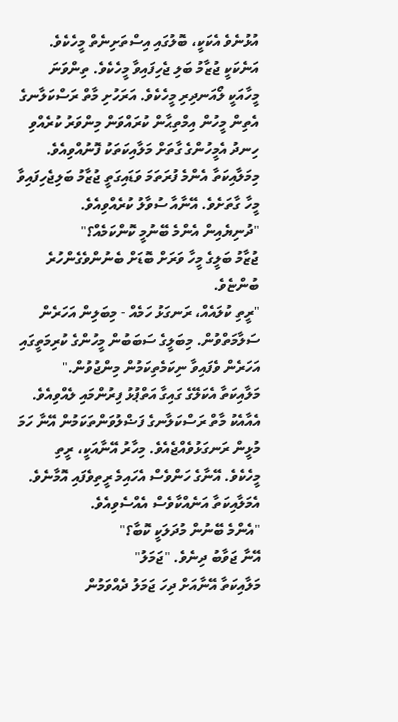އުޅުނެވެ އެކަކީ، ބޮލުގައި އިސްތަށިނެތް މީހެކެވެ. އަނެކަކީ ޖުޒާމު ބަލި ޖެހިފައިވާ މީހެކެވެ. ތިންވަނަ މީހާއަކީ ލޯއަނދިރި މީހެކެވެ. އަރަހުށި މާތް ރަސްކަލާނގެ އެތިން މީހުން އިމްތިޙާން ކުރައްވަން މިންވަރު ކުރެއްވި ހިނދު އެމީހުންގެ ގާތަށް މަލާއިކަތަކު ފޮނުއްވިއެވެ.
މިމަލާއިކަތާ އެންމެ ފުރަތަމަ ވަޑައިގަތީ ޖުޒާމު ބަލިޖެހިފައިވާ މީހާ ގާތަށެވެ. އޭނާއާ ސުވާލު ކުރެއްވިއެވެ.
"ދުނިޔެއިން އެންމެ ބޭނުމީ ކޮންކަމެއް؟"
ޖުޒާމު ބަލީގެ މީހާ ވަރަށް ބޮޑަށް ބެނުންވެގެންހުރެ ބުންޏެވެ.
"ރީތި ކުލައެއް، ރަނގަޅު ހަމެއް - މިބަލިން އަހަރެން ސަލާމަތްވުން. މިބަލީގެ ސަބަބުން މީހުންގެ ކުރިމަތީގައި އަހަރެން ވެފައިވާ ނިކަމެތިކަމުން މިންޖުވުން."
މަލާއިކަތާ އެކަލޭގެ ގައިގާ އަތްޕުޅު ފިރުންމައި ލެއްވިއެވެ. އެއާއެކު މާތް ރަސްކަލާނގެ ފަޟްލުވަންތަކަމުން އޭނާ ހަމަ މުޅީން ރަނގަޅުވެއްޖެއެވެ. މިހާރު އޭނާއަކީ، ރީތި މީހެކެވެ. އޭނާގެ ހަންވެސް އެހައިމެ ރީތިވެފައި އޮމާނެވެ. އެމަލާއިކަތާ އަނެއްކާވެސް އެއްސެވިއެވެ.
"އެންމެ ބޭނުން މުދަލަކީ ކޮބާ؟"
އޭނާ ޖަވާބު ދިނެވެ. "ޖަމަލު"
މަލާއިކަތާ އޭނާއަށް ދިހަ ޖަމަލު ދެއްވަމުން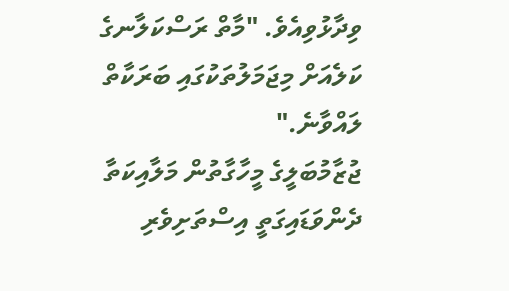ވިދާޅުވިއެވެ. "މާތް ރަސްކަލާނގެ ކަލެއަށް މިޖަމަލުތަކުގައި ބަރަކާތް ލައްވާނެ."
ޖުޒާމުބަލީގެ މީހާގާތުން މަލާއިކަތާ ދެންވަޑައިގަތީ އިސްތަށިވެރި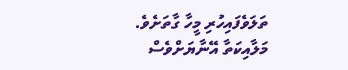ތަލަވެފައިހުރި މީހާ ގާތަށެވެ. މަލާއިކަތާ އޭނާޔަށްވެސް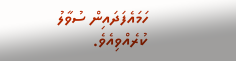ހަމައެފަދައިން ސުވާލު ކުރެއްވިއެވެ.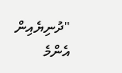"ދުނިޔެއިން އެންމެ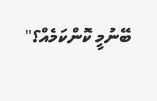ބޭނުމީ ކޮންކަމެއް؟"